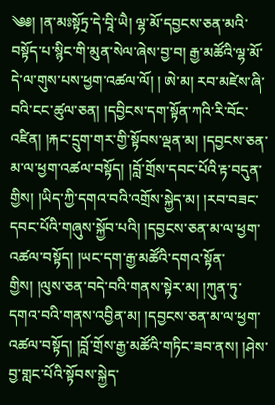༄༅། །ན་མཿསྟོཏྲ་དེ་བཱི་ཡཻ། ལྷ་མོ་དབྱངས་ཅན་མའི་བསྟོད་པ་སྙིང་གི་མུན་སེལ་ཞེས་བྱ་བ། རྒྱ་མཚོའི་ལྷ་མོ་དེ་ལ་གུས་པས་ཕྱག་འཚལ་ལོ། ། ཨེ་མ། རབ་མཛེས་ཞི་བའི་ངང་ཚུལ་ཅན། །དབྱིངས་དག་སྟོན་ཀའི་རི་བོང་འཛིན། །རྐང་དྲུག་གར་གྱི་སྟོབས་ལྡན་མ། །དབྱངས་ཅན་མ་ལ་ཕྱག་འཚལ་བསྟོད། །བློ་གྲོས་དབང་པོའི་རྟ་བདུན་གྱིས། །ཡིད་ཀྱི་དགའ་བའི་འགྲོས་སྐྱེད་མ། །རབ་བཟང་དབང་པོའི་གཞུས་སྐྱོབ་པའི། །དབྱངས་ཅན་མ་ལ་ཕྱག་འཚལ་བསྟོད། །ཡང་དག་རྒྱ་མཚོའི་དགའ་སྟོན་གྱིས། །ལུས་ཅན་བདེ་བའི་གནས་སྟེར་མ། །ཀུན་ཏུ་དགའ་བའི་གནས་འབྱིན་མ། །དབྱངས་ཅན་མ་ལ་ཕྱག་འཚལ་བསྟོད། །བློ་གྲོས་རྒྱ་མཚོའི་གཏིང་ཟབ་ནས། །ཤེས་བྱ་གླང་པོའི་སྟོབས་སྐྱེད་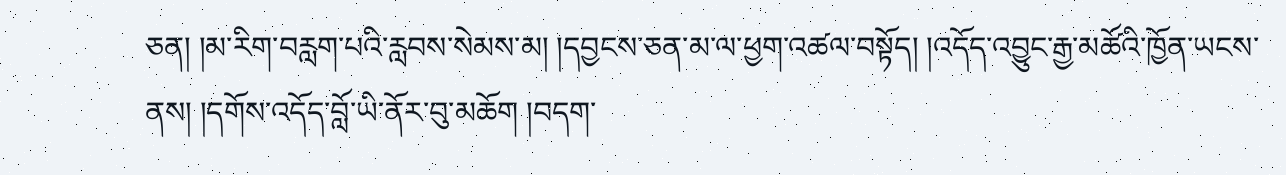ཅན། །མ་རིག་བརླག་པའི་རླབས་སེམས་མ། །དབྱངས་ཅན་མ་ལ་ཕྱག་འཚལ་བསྟོད། །འདོད་འབྱུང་རྒྱ་མཚོའི་ཁྱོན་ཡངས་ནས། །དགོས་འདོད་བློ་ཡི་ནོར་བུ་མཆོག །བདག་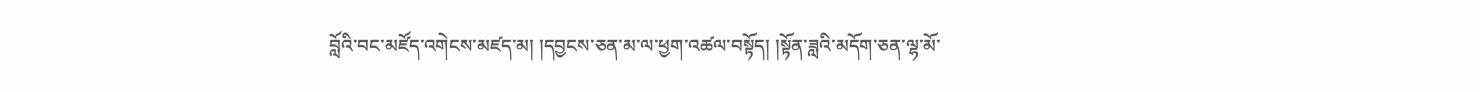བློའི་བང་མཛོད་འགེངས་མཛད་མ། །དབྱངས་ཅན་མ་ལ་ཕྱག་འཚལ་བསྟོད། །སྟོན་ཟླའི་མདོག་ཅན་ལྷ་མོ་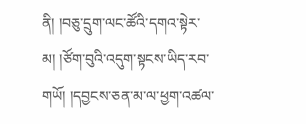ནི། །བཅུ་དྲུག་ལང་ཚོའི་དགའ་སྟེར་མ། །ཙོག་བུའི་འདུག་སྟངས་ཡིད་རབ་གཡོ། །དབྱངས་ཅན་མ་ལ་ཕྱག་འཚལ་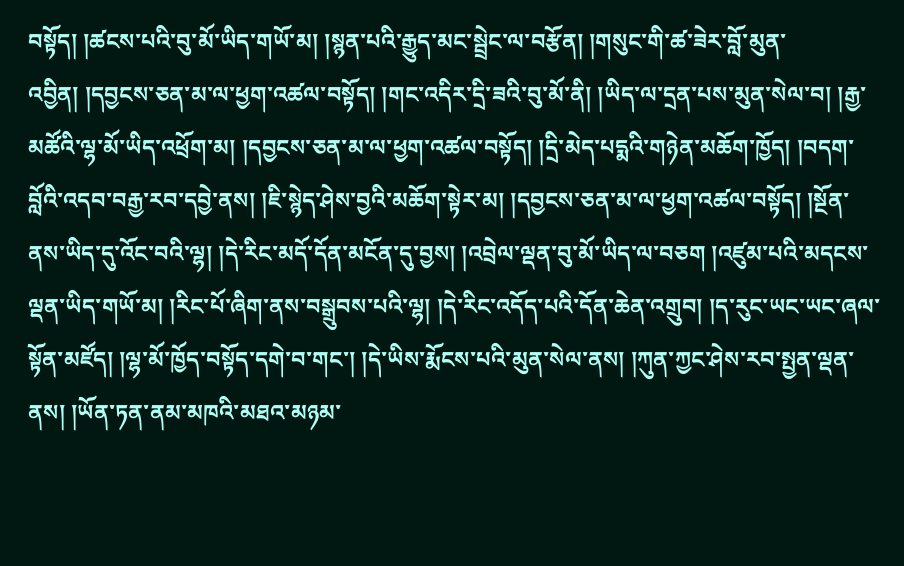བསྟོད། །ཚངས་པའི་བུ་མོ་ཡིད་གཡོ་མ། །སྙན་པའི་རྒྱུད་མང་སྦྲེང་ལ་བརྩོན། །གསུང་གི་ཚ་ཟེར་བློ་མུན་འབྱིན། །དབྱངས་ཅན་མ་ལ་ཕྱག་འཚལ་བསྟོད། །གང་འདིར་དྲི་ཟའི་བུ་མོ་ནི། །ཡིད་ལ་དྲན་པས་མུན་སེལ་བ། །རྒྱ་མཚོའི་ལྷ་མོ་ཡིད་འཕྲོག་མ། །དབྱངས་ཅན་མ་ལ་ཕྱག་འཚལ་བསྟོད། །དྲི་མེད་པདྨའི་གཉེན་མཆོག་ཁྱོད། །བདག་བློའི་འདབ་བརྒྱ་རབ་དབྱེ་ནས། །ཇི་སྙེད་ཤེས་བྱའི་མཆོག་སྟེར་མ། །དབྱངས་ཅན་མ་ལ་ཕྱག་འཚལ་བསྟོད། །སྔོན་ནས་ཡིད་དུ་འོང་བའི་ལྷ། །དེ་རིང་མདོ་དོན་མངོན་དུ་བྱས། །འབྲེལ་ལྡན་བུ་མོ་ཡིད་ལ་བཅག །འཛུམ་པའི་མདངས་ལྡན་ཡིད་གཡོ་མ། །རིང་པོ་ཞིག་ནས་བསྒྲུབས་པའི་ལྷ། །དེ་རིང་འདོད་པའི་དོན་ཆེན་འགྲུབ། །ད་རུང་ཡང་ཡང་ཞལ་སྟོན་མཛོད། །ལྷ་མོ་ཁྱོད་བསྟོད་དགེ་བ་གང་། །དེ་ཡིས་རྨོངས་པའི་མུན་སེལ་ནས། །ཀུན་ཀྱང་ཤེས་རབ་སྤྱན་ལྡན་ནས། །ཡོན་ཏན་ནམ་མཁའི་མཐའ་མཉམ་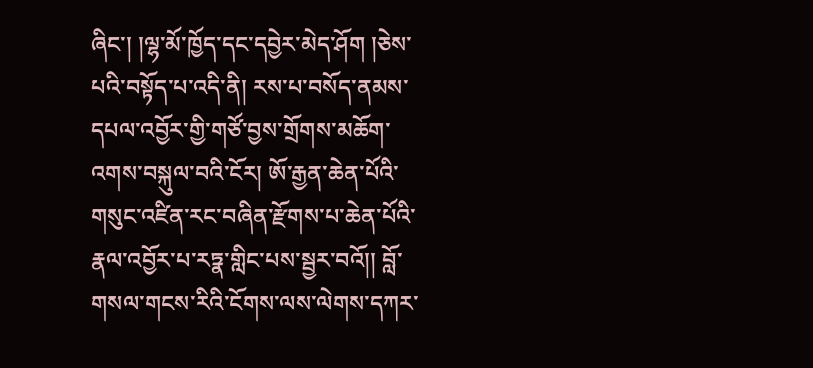ཞིང་། །ལྷ་མོ་ཁྱོད་དང་དབྱེར་མེད་ཤོག །ཅེས་པའི་བསྟོད་པ་འདི་ནི། རས་པ་བསོད་ནམས་དཔལ་འབྱོར་གྱི་གཙོ་བྱས་གྲོགས་མཆོག་འགས་བསྐུལ་བའི་ངོར། ཨོ་རྒྱན་ཆེན་པོའི་གསུང་འཛིན་རང་བཞིན་རྫོགས་པ་ཆེན་པོའི་རྣལ་འབྱོར་པ་རཏྣ་གླིང་པས་སྦྱར་བའོ།། བློ་གསལ་གངས་རིའི་ངོགས་ལས་ལེགས་དཀར་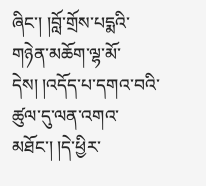ཞིང་། །བློ་གྲོས་པདྨའི་གཉེན་མཆོག་ལྷ་མོ་དེས། །འདོད་པ་དགའ་བའི་ཚུལ་དུ་ལན་འགའ་མཐོང་། །དེ་ཕྱིར་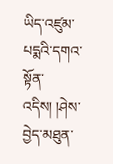ཡིད་འཛུམ་པདྨའི་དགའ་སྟོན་འདིས། །ཤེས་བྱེད་མཐུན་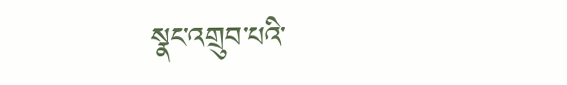སྣང་འགྲུབ་པའི་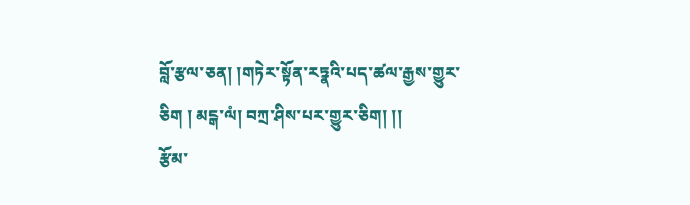བློ་རྩལ་ཅན། །གཏེར་སྟོན་རཏྣའི་པད་ཚལ་རྒྱས་གྱུར་ཅིག ། མངྒ་ལཾ། བཀྲ་ཤིས་པར་གྱུར་ཅིག། །།
རྩོམ་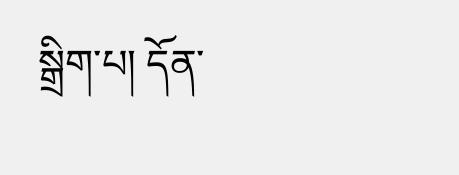སྒྲིག་པ། དོན་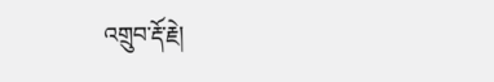འགྲུབ་རྡོ་རྗེ།